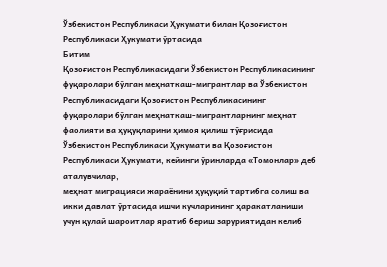Ўзбекистон Республикаси Ҳукумати билан Қозоғистон Республикаси Ҳукумати ўртасида
Битим
Қозоғистон Республикасидаги Ўзбекистон Республикасининг фуқаролари бўлган меҳнаткаш-мигрантлар ва Ўзбекистон Республикасидаги Қозоғистон Республикасининг фуқаролари бўлган меҳнаткаш-мигрантларнинг меҳнат фаолияти ва ҳуқуқларини ҳимоя қилиш тўғрисида
Ўзбекистон Республикаси Ҳукумати ва Қозоғистон Республикаси Ҳукумати, кейинги ўринларда «Томонлар» деб аталувчилар,
меҳнат миграцияси жараёнини ҳуқуқий тартибга солиш ва икки давлат ўртасида ишчи кучларининг ҳаракатланиши учун қулай шароитлар яратиб бериш заруриятидан келиб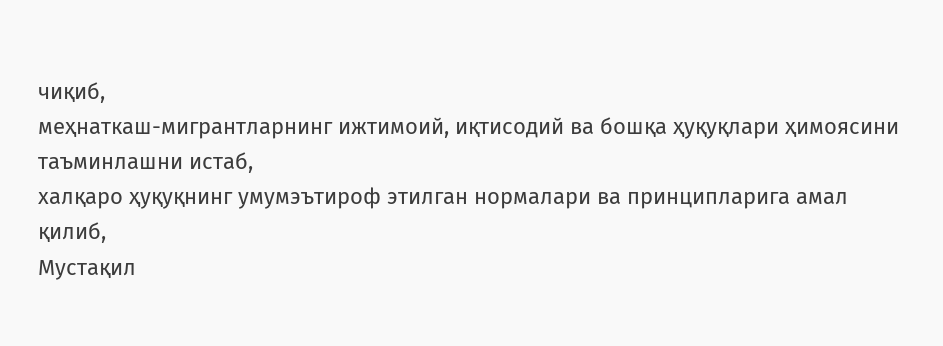чиқиб,
меҳнаткаш-мигрантларнинг ижтимоий, иқтисодий ва бошқа ҳуқуқлари ҳимоясини таъминлашни истаб,
халқаро ҳуқуқнинг умумэътироф этилган нормалари ва принципларига амал қилиб,
Мустақил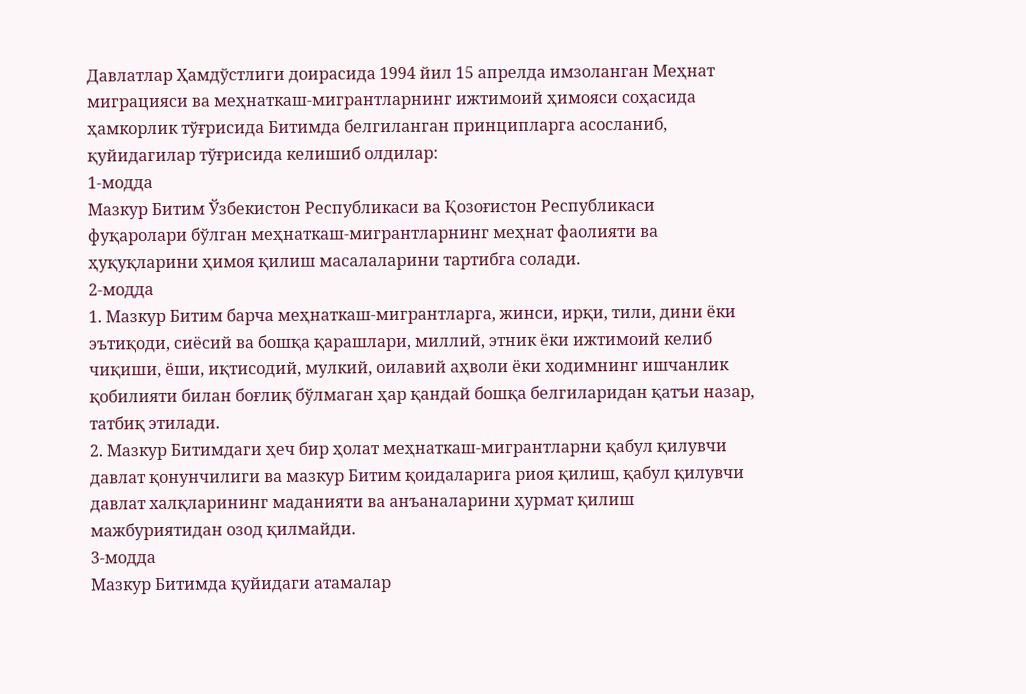Давлатлар Ҳамдўстлиги доирасида 1994 йил 15 апрелда имзоланган Меҳнат миграцияси ва меҳнаткаш-мигрантларнинг ижтимоий ҳимояси соҳасида ҳамкорлик тўғрисида Битимда белгиланган принципларга асосланиб,
қуйидагилар тўғрисида келишиб олдилар:
1-модда
Мазкур Битим Ўзбекистон Республикаси ва Қозоғистон Республикаси фуқаролари бўлган меҳнаткаш-мигрантларнинг меҳнат фаолияти ва ҳуқуқларини ҳимоя қилиш масалаларини тартибга солади.
2-модда
1. Мазкур Битим барча меҳнаткаш-мигрантларга, жинси, ирқи, тили, дини ёки эътиқоди, сиёсий ва бошқа қарашлари, миллий, этник ёки ижтимоий келиб чиқиши, ёши, иқтисодий, мулкий, оилавий аҳволи ёки ходимнинг ишчанлик қобилияти билан боғлиқ бўлмаган ҳар қандай бошқа белгиларидан қатъи назар, татбиқ этилади.
2. Мазкур Битимдаги ҳеч бир ҳолат меҳнаткаш-мигрантларни қабул қилувчи давлат қонунчилиги ва мазкур Битим қоидаларига риоя қилиш, қабул қилувчи давлат халқларининг маданияти ва анъаналарини ҳурмат қилиш мажбуриятидан озод қилмайди.
3-модда
Мазкур Битимда қуйидаги атамалар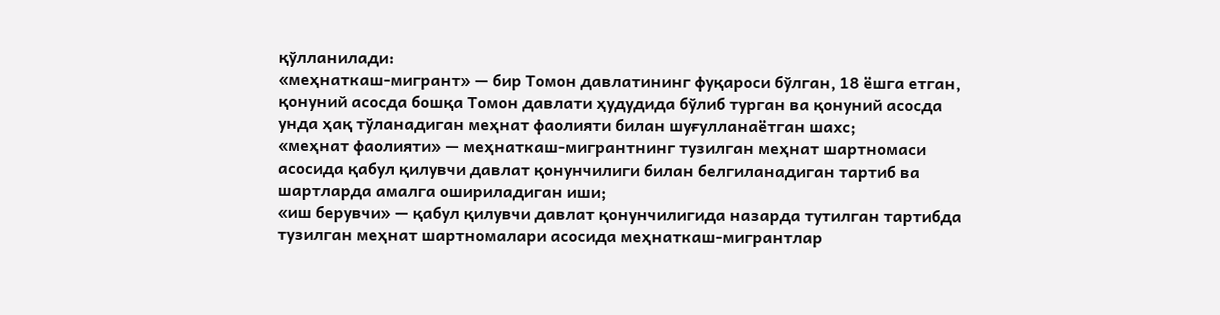қўлланилади:
«меҳнаткаш-мигрант» — бир Томон давлатининг фуқароси бўлган, 18 ёшга етган, қонуний асосда бошқа Томон давлати ҳудудида бўлиб турган ва қонуний асосда унда ҳақ тўланадиган меҳнат фаолияти билан шуғулланаётган шахс;
«меҳнат фаолияти» — меҳнаткаш-мигрантнинг тузилган меҳнат шартномаси асосида қабул қилувчи давлат қонунчилиги билан белгиланадиган тартиб ва шартларда амалга ошириладиган иши;
«иш берувчи» — қабул қилувчи давлат қонунчилигида назарда тутилган тартибда тузилган меҳнат шартномалари асосида меҳнаткаш-мигрантлар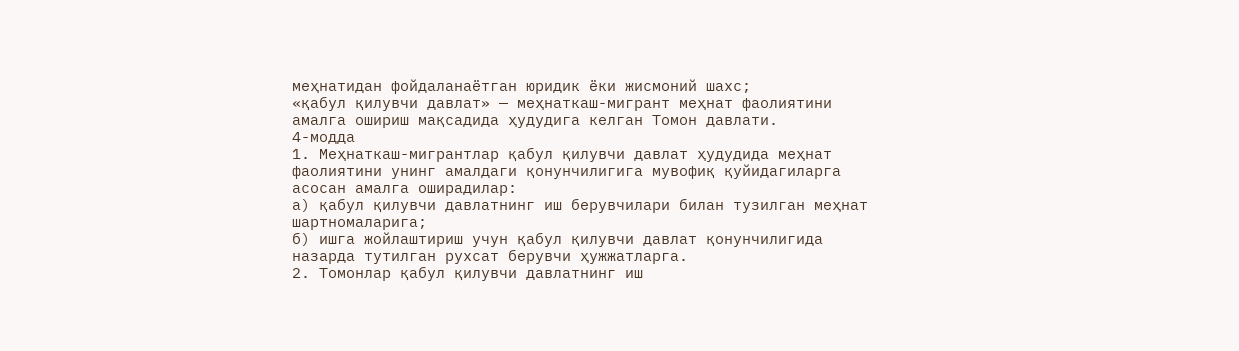меҳнатидан фойдаланаётган юридик ёки жисмоний шахс;
«қабул қилувчи давлат» — меҳнаткаш-мигрант меҳнат фаолиятини амалга ошириш мақсадида ҳудудига келган Томон давлати.
4-модда
1. Меҳнаткаш-мигрантлар қабул қилувчи давлат ҳудудида меҳнат фаолиятини унинг амалдаги қонунчилигига мувофиқ қуйидагиларга асосан амалга оширадилар:
а) қабул қилувчи давлатнинг иш берувчилари билан тузилган меҳнат шартномаларига;
б) ишга жойлаштириш учун қабул қилувчи давлат қонунчилигида назарда тутилган рухсат берувчи ҳужжатларга.
2. Томонлар қабул қилувчи давлатнинг иш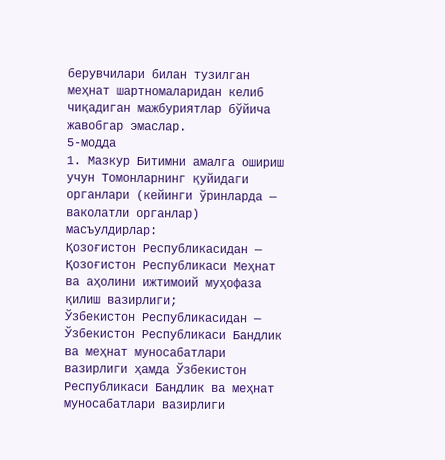берувчилари билан тузилган меҳнат шартномаларидан келиб чиқадиган мажбуриятлар бўйича жавобгар эмаслар.
5-модда
1. Мазкур Битимни амалга ошириш учун Томонларнинг қуйидаги органлари (кейинги ўринларда — ваколатли органлар) масъулдирлар:
Қозоғистон Республикасидан — Қозоғистон Республикаси Меҳнат ва аҳолини ижтимоий муҳофаза қилиш вазирлиги;
Ўзбекистон Республикасидан — Ўзбекистон Республикаси Бандлик ва меҳнат муносабатлари вазирлиги ҳамда Ўзбекистон Республикаси Бандлик ва меҳнат муносабатлари вазирлиги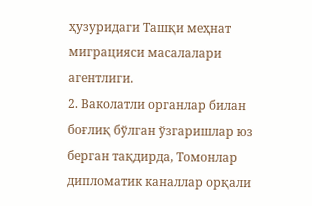ҳузуридаги Ташқи меҳнат миграцияси масалалари агентлиги.
2. Ваколатли органлар билан боғлиқ бўлган ўзгаришлар юз берган тақдирда, Томонлар дипломатик каналлар орқали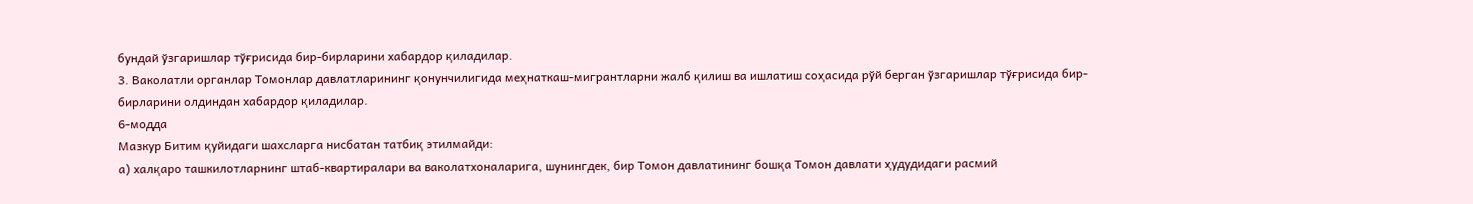бундай ўзгаришлар тўғрисида бир-бирларини хабардор қиладилар.
3. Ваколатли органлар Томонлар давлатларининг қонунчилигида меҳнаткаш-мигрантларни жалб қилиш ва ишлатиш соҳасида рўй берган ўзгаришлар тўғрисида бир-бирларини олдиндан хабардор қиладилар.
6-модда
Мазкур Битим қуйидаги шахсларга нисбатан татбиқ этилмайди:
а) халқаро ташкилотларнинг штаб-квартиралари ва ваколатхоналарига, шунингдек, бир Томон давлатининг бошқа Томон давлати ҳудудидаги расмий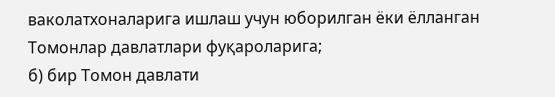ваколатхоналарига ишлаш учун юборилган ёки ёлланган Томонлар давлатлари фуқароларига;
б) бир Томон давлати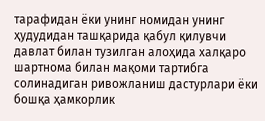тарафидан ёки унинг номидан унинг ҳудудидан ташқарида қабул қилувчи давлат билан тузилган алоҳида халқаро шартнома билан мақоми тартибга солинадиган ривожланиш дастурлари ёки бошқа ҳамкорлик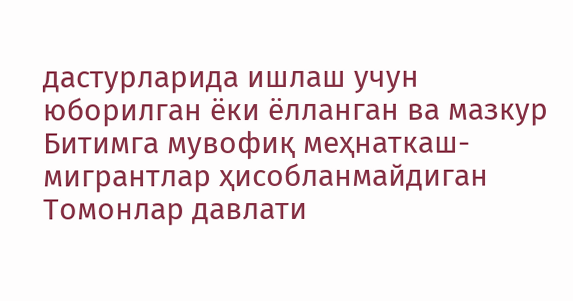дастурларида ишлаш учун юборилган ёки ёлланган ва мазкур Битимга мувофиқ меҳнаткаш-мигрантлар ҳисобланмайдиган Томонлар давлати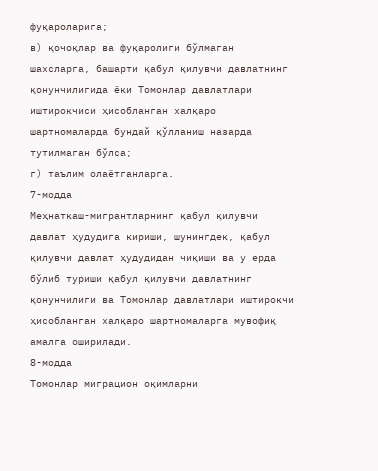фуқароларига;
в) қочоқлар ва фуқаролиги бўлмаган шахсларга, башарти қабул қилувчи давлатнинг қонунчилигида ёки Томонлар давлатлари иштирокчиси ҳисобланган халқаро шартномаларда бундай қўлланиш назарда тутилмаган бўлса;
г) таълим олаётганларга.
7-модда
Меҳнаткаш-мигрантларнинг қабул қилувчи давлат ҳудудига кириши, шунингдек, қабул қилувчи давлат ҳудудидан чиқиши ва у ерда бўлиб туриши қабул қилувчи давлатнинг қонунчилиги ва Томонлар давлатлари иштирокчи ҳисобланган халқаро шартномаларга мувофиқ амалга оширилади.
8-модда
Томонлар миграцион оқимларни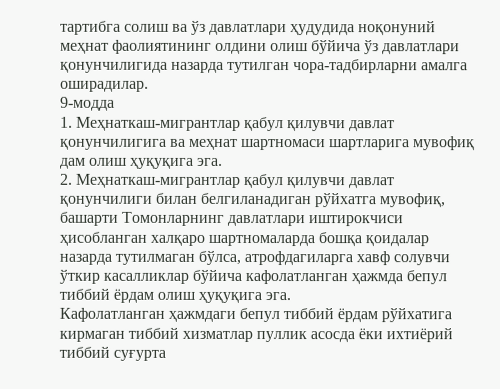тартибга солиш ва ўз давлатлари ҳудудида ноқонуний меҳнат фаолиятининг олдини олиш бўйича ўз давлатлари қонунчилигида назарда тутилган чора-тадбирларни амалга оширадилар.
9-модда
1. Меҳнаткаш-мигрантлар қабул қилувчи давлат қонунчилигига ва меҳнат шартномаси шартларига мувофиқ дам олиш ҳуқуқига эга.
2. Меҳнаткаш-мигрантлар қабул қилувчи давлат қонунчилиги билан белгиланадиган рўйхатга мувофиқ, башарти Томонларнинг давлатлари иштирокчиси ҳисобланган халқаро шартномаларда бошқа қоидалар назарда тутилмаган бўлса, атрофдагиларга хавф солувчи ўткир касалликлар бўйича кафолатланган ҳажмда бепул тиббий ёрдам олиш ҳуқуқига эга.
Кафолатланган ҳажмдаги бепул тиббий ёрдам рўйхатига кирмаган тиббий хизматлар пуллик асосда ёки ихтиёрий тиббий суғурта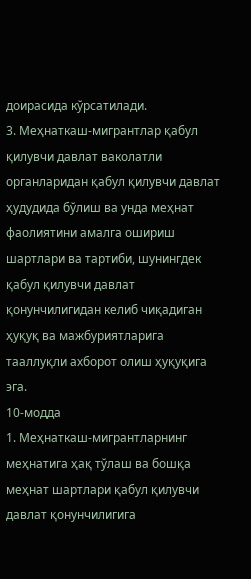доирасида кўрсатилади.
3. Меҳнаткаш-мигрантлар қабул қилувчи давлат ваколатли органларидан қабул қилувчи давлат ҳудудида бўлиш ва унда меҳнат фаолиятини амалга ошириш шартлари ва тартиби, шунингдек қабул қилувчи давлат қонунчилигидан келиб чиқадиган ҳуқуқ ва мажбуриятларига тааллуқли ахборот олиш ҳуқуқига эга.
10-модда
1. Меҳнаткаш-мигрантларнинг меҳнатига ҳақ тўлаш ва бошқа меҳнат шартлари қабул қилувчи давлат қонунчилигига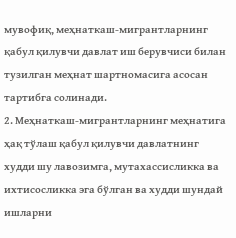мувофиқ, меҳнаткаш-мигрантларнинг қабул қилувчи давлат иш берувчиси билан тузилган меҳнат шартномасига асосан тартибга солинади.
2. Меҳнаткаш-мигрантларнинг меҳнатига ҳақ тўлаш қабул қилувчи давлатнинг худди шу лавозимга, мутахассисликка ва ихтисосликка эга бўлган ва худди шундай ишларни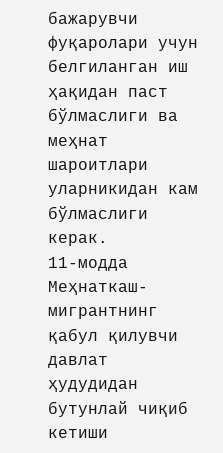бажарувчи фуқаролари учун белгиланган иш ҳақидан паст бўлмаслиги ва меҳнат шароитлари уларникидан кам бўлмаслиги керак.
11-модда
Меҳнаткаш-мигрантнинг қабул қилувчи давлат ҳудудидан бутунлай чиқиб кетиши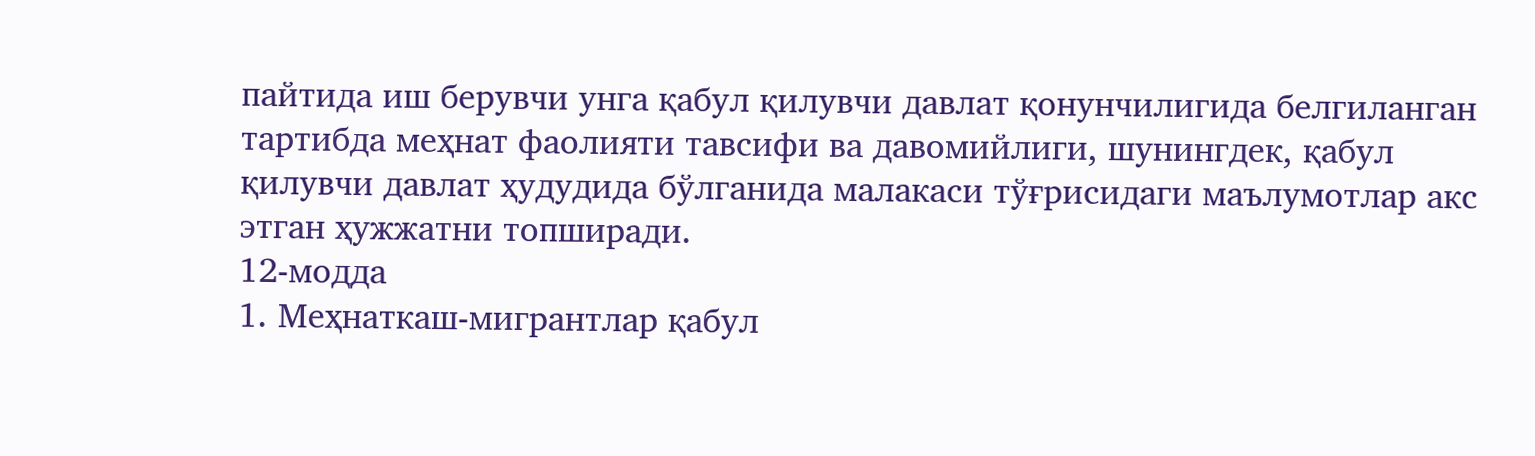пайтида иш берувчи унга қабул қилувчи давлат қонунчилигида белгиланган тартибда меҳнат фаолияти тавсифи ва давомийлиги, шунингдек, қабул қилувчи давлат ҳудудида бўлганида малакаси тўғрисидаги маълумотлар акс этган ҳужжатни топширади.
12-модда
1. Меҳнаткаш-мигрантлар қабул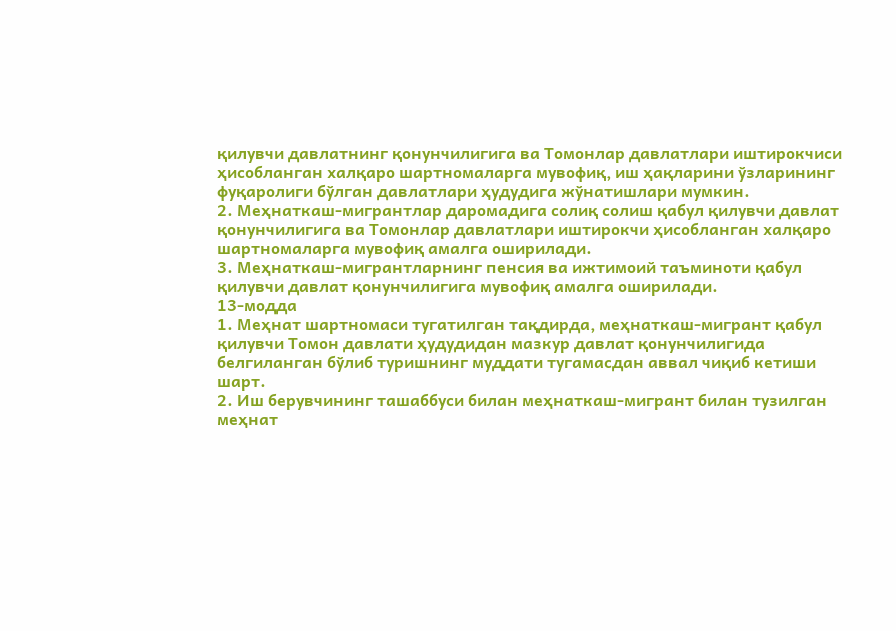қилувчи давлатнинг қонунчилигига ва Томонлар давлатлари иштирокчиси ҳисобланган халқаро шартномаларга мувофиқ, иш ҳақларини ўзларининг фуқаролиги бўлган давлатлари ҳудудига жўнатишлари мумкин.
2. Меҳнаткаш-мигрантлар даромадига солиқ солиш қабул қилувчи давлат қонунчилигига ва Томонлар давлатлари иштирокчи ҳисобланган халқаро шартномаларга мувофиқ амалга оширилади.
3. Меҳнаткаш-мигрантларнинг пенсия ва ижтимоий таъминоти қабул қилувчи давлат қонунчилигига мувофиқ амалга оширилади.
13-модда
1. Меҳнат шартномаси тугатилган тақдирда, меҳнаткаш-мигрант қабул қилувчи Томон давлати ҳудудидан мазкур давлат қонунчилигида белгиланган бўлиб туришнинг муддати тугамасдан аввал чиқиб кетиши шарт.
2. Иш берувчининг ташаббуси билан меҳнаткаш-мигрант билан тузилган меҳнат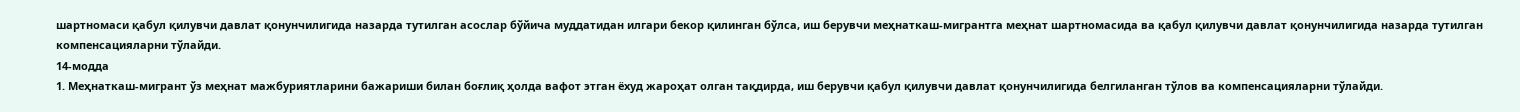шартномаси қабул қилувчи давлат қонунчилигида назарда тутилган асослар бўйича муддатидан илгари бекор қилинган бўлса, иш берувчи меҳнаткаш-мигрантга меҳнат шартномасида ва қабул қилувчи давлат қонунчилигида назарда тутилган компенсацияларни тўлайди.
14-модда
1. Меҳнаткаш-мигрант ўз меҳнат мажбуриятларини бажариши билан боғлиқ ҳолда вафот этган ёхуд жароҳат олган тақдирда, иш берувчи қабул қилувчи давлат қонунчилигида белгиланган тўлов ва компенсацияларни тўлайди.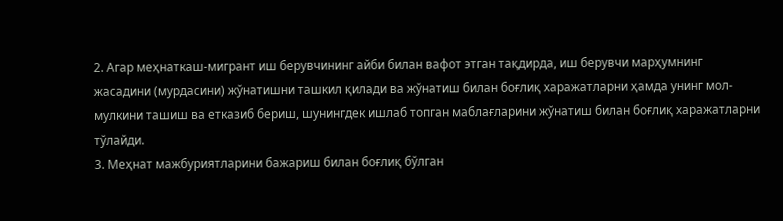2. Агар меҳнаткаш-мигрант иш берувчининг айби билан вафот этган тақдирда, иш берувчи марҳумнинг жасадини (мурдасини) жўнатишни ташкил қилади ва жўнатиш билан боғлиқ харажатларни ҳамда унинг мол-мулкини ташиш ва етказиб бериш, шунингдек ишлаб топган маблағларини жўнатиш билан боғлиқ харажатларни тўлайди.
3. Меҳнат мажбуриятларини бажариш билан боғлиқ бўлган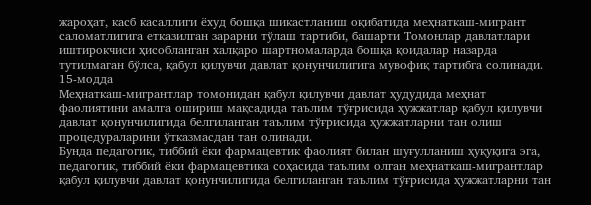жароҳат, касб касаллиги ёхуд бошқа шикастланиш оқибатида меҳнаткаш-мигрант саломатлигига етказилган зарарни тўлаш тартиби, башарти Томонлар давлатлари иштирокчиси ҳисобланган халқаро шартномаларда бошқа қоидалар назарда тутилмаган бўлса, қабул қилувчи давлат қонунчилигига мувофиқ тартибга солинади.
15-модда
Меҳнаткаш-мигрантлар томонидан қабул қилувчи давлат ҳудудида меҳнат фаолиятини амалга ошириш мақсадида таълим тўғрисида ҳужжатлар қабул қилувчи давлат қонунчилигида белгиланган таълим тўғрисида ҳужжатларни тан олиш процедураларини ўтказмасдан тан олинади.
Бунда педагогик, тиббий ёки фармацевтик фаолият билан шуғулланиш ҳуқуқига эга, педагогик, тиббий ёки фармацевтика соҳасида таълим олган меҳнаткаш-мигрантлар қабул қилувчи давлат қонунчилигида белгиланган таълим тўғрисида ҳужжатларни тан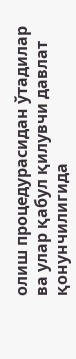олиш процедурасидан ўтадилар ва улар қабул қилувчи давлат қонунчилигида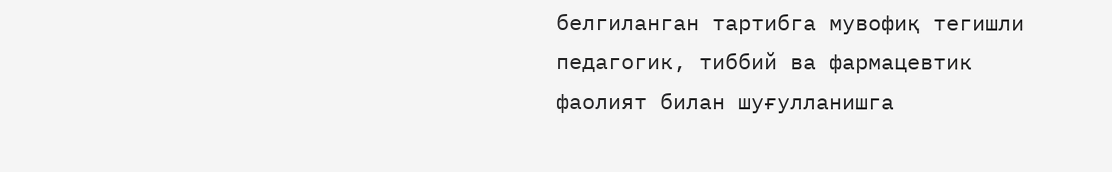белгиланган тартибга мувофиқ тегишли педагогик, тиббий ва фармацевтик фаолият билан шуғулланишга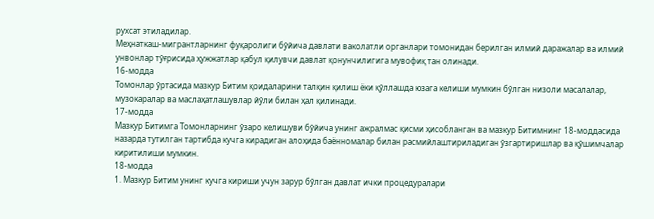рухсат этиладилар.
Меҳнаткаш-мигрантларнинг фуқаролиги бўйича давлати ваколатли органлари томонидан берилган илмий даражалар ва илмий унвонлар тўғрисида ҳужжатлар қабул қилувчи давлат қонунчилигига мувофиқ тан олинади.
16-модда
Томонлар ўртасида мазкур Битим қоидаларини талқин қилиш ёки қўллашда юзага келиши мумкин бўлган низоли масалалар, музокаралар ва маслаҳатлашувлар йўли билан ҳал қилинади.
17-модда
Мазкур Битимга Томонларнинг ўзаро келишуви бўйича унинг ажралмас қисми ҳисобланган ва мазкур Битимнинг 18-моддасида назарда тутилган тартибда кучга кирадиган алоҳида баённомалар билан расмийлаштириладиган ўзгартиришлар ва қўшимчалар киритилиши мумкин.
18-модда
1. Мазкур Битим унинг кучга кириши учун зарур бўлган давлат ички процедуралари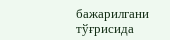бажарилгани тўғрисида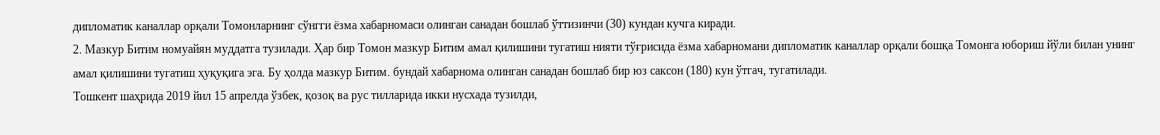дипломатик каналлар орқали Томонларнинг сўнгги ёзма хабарномаси олинган санадан бошлаб ўттизинчи (30) кундан кучга киради.
2. Мазкур Битим номуайян муддатга тузилади. Ҳар бир Томон мазкур Битим амал қилишини тугатиш нияти тўғрисида ёзма хабарномани дипломатик каналлар орқали бошқа Томонга юбориш йўли билан унинг амал қилишини тугатиш ҳуқуқига эга. Бу ҳолда мазкур Битим. бундай хабарнома олинган санадан бошлаб бир юз саксон (180) кун ўтгач, тугатилади.
Тошкент шаҳрида 2019 йил 15 апрелда ўзбек, қозоқ ва рус тилларида икки нусхада тузилди,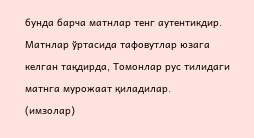бунда барча матнлар тенг аутентикдир. Матнлар ўртасида тафовутлар юзага келган тақдирда, Томонлар рус тилидаги матнга мурожаат қиладилар.
(имзолар)